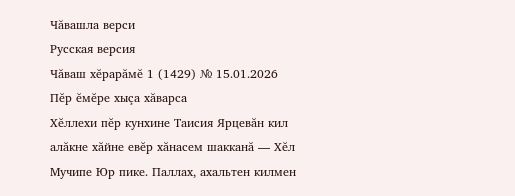Чăвашла верси
Русская версия
Чăваш хĕрарăмĕ 1 (1429) № 15.01.2026
Пĕр ĕмĕре хыçа хăварса
Хĕллехи пĕр кунхине Таисия Ярцевăн кил алăкне хăйне евĕр хăнасем шакканă — Хĕл Мучипе Юр пике. Паллах, ахальтен килмен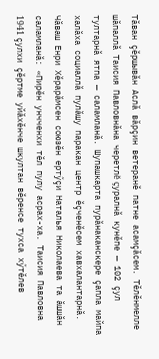Тăван çĕршывăн Аслă вăрçин ветеранĕ патне асамçăсем. Тĕлĕнмелле шăпаллă Таисия Павловнăна черетлĕ çуралнă кунĕпе — 102 çул тултарнă ятпа — саламланă. Шупашкарта пурăнаканскере çапла майпа халăха социаллă пулăшу паракан центр ĕçченĕсем хавхалантарнă.
Чăваш Енри Хĕрарăмсен союзĕн ертӳçи Наталья Николаева та ăшшăн саламланă: «Пирĕн унчченхи тĕл пулу асрах-ха. Таисия Павловна 1941 çулхи çĕртме уйăхĕнче шкултан вĕренсе тухса хӳтĕлев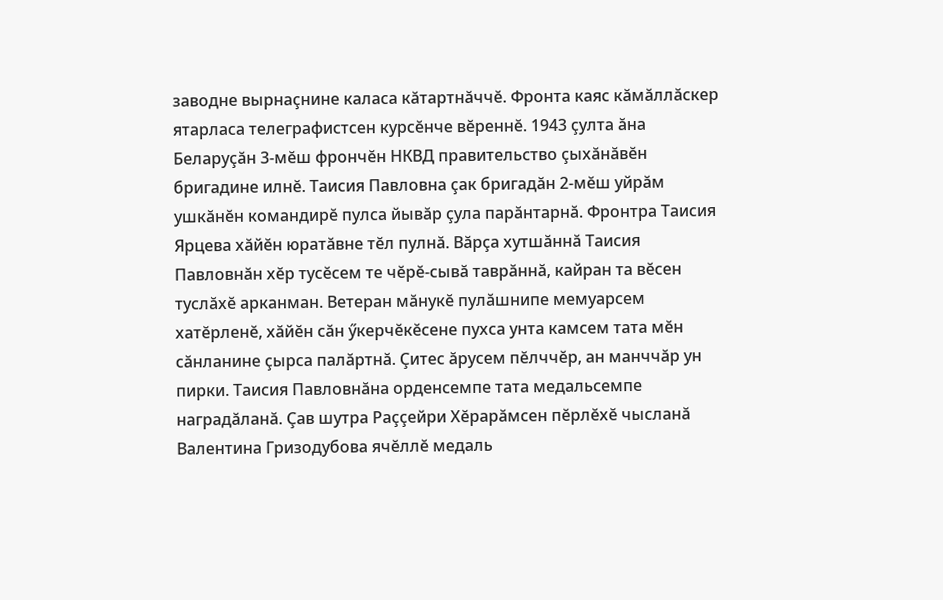заводне вырнаçнине каласа кăтартнăччĕ. Фронта каяс кăмăллăскер ятарласа телеграфистсен курсĕнче вĕреннĕ. 1943 çулта ăна Беларуçăн 3-мĕш фрончĕн НКВД правительство çыхăнăвĕн бригадине илнĕ. Таисия Павловна çак бригадăн 2-мĕш уйрăм ушкăнĕн командирĕ пулса йывăр çула парăнтарнă. Фронтра Таисия Ярцева хăйĕн юратăвне тĕл пулнă. Вăрçа хутшăннă Таисия Павловнăн хĕр тусĕсем те чĕрĕ-сывă таврăннă, кайран та вĕсен туслăхĕ арканман. Ветеран мăнукĕ пулăшнипе мемуарсем хатĕрленĕ, хăйĕн сăн ӳкерчĕкĕсене пухса унта камсем тата мĕн сăнланине çырса палăртнă. Çитес ăрусем пĕлччĕр, ан манччăр ун пирки. Таисия Павловнăна орденсемпе тата медальсемпе наградăланă. Çав шутра Раççейри Хĕрарăмсен пĕрлĕхĕ чысланă Валентина Гризодубова ячĕллĕ медаль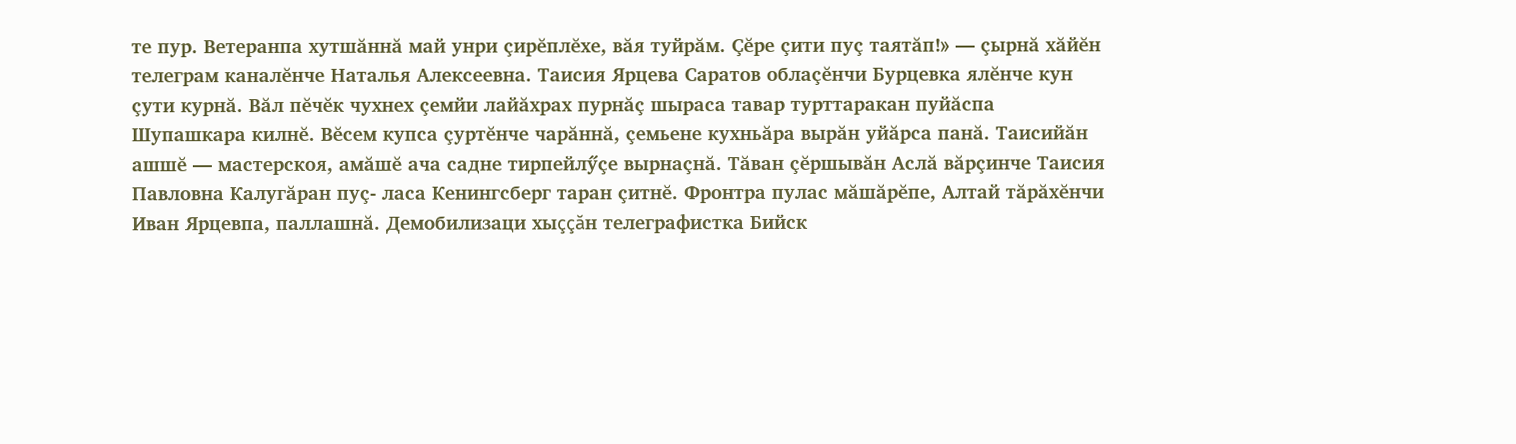те пур. Ветеранпа хутшăннă май унри çирĕплĕхе, вăя туйрăм. Çĕре çити пуç таятăп!» — çырнă хăйĕн телеграм каналĕнче Наталья Алексеевна. Таисия Ярцева Саратов облаçĕнчи Бурцевка ялĕнче кун çути курнă. Вăл пĕчĕк чухнех çемйи лайăхрах пурнăç шыраса тавар турттаракан пуйăспа Шупашкара килнĕ. Вĕсем купса çуртĕнче чарăннă, çемьене кухньăра вырăн уйăрса панă. Таисийăн ашшĕ — мастерскоя, амăшĕ ача садне тирпейлӳçе вырнаçнă. Тăван çĕршывăн Аслă вăрçинче Таисия Павловна Калугăран пуç- ласа Кенингсберг таран çитнĕ. Фронтра пулас мăшăрĕпе, Алтай тăрăхĕнчи Иван Ярцевпа, паллашнă. Демобилизаци хыççăн телеграфистка Бийск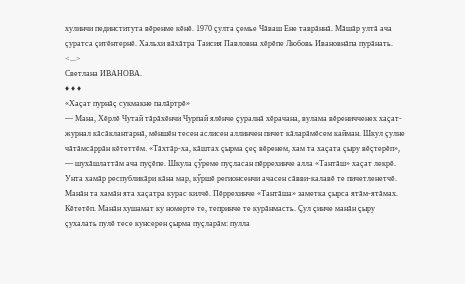хулинчи пединститута вĕренме кĕнĕ. 1970 çулта çемье Чăваш Ене таврăннă. Мăшăр ултă ача çуратса çитĕнтернĕ. Хальхи вăхăтра Таисия Павловна хĕрĕпе Любовь Ивановнăпа пурăнать. <...>
Светлана ИВАНОВА.
♦ ♦ ♦
«Хаçат пурнăç сукмакне палăртрĕ»
— Мана, Хĕрлĕ Чутай тăрăхĕнчи Чурпай ялĕнче çуралнă хĕрачана, вулама вĕреничченех хаçат-журнал кăсăклантарнă, мĕншĕн тесен аслисен аллинчен пичет кăларăмĕсем кайман. Шкул çулне чăтăмсăррăн кĕтеттĕм. «Тăхтăр-ха, кăштах çырма çеç вĕренем, хам та хаçата çыру вĕçтерĕп», — шухăшлаттăм ача пуçĕпе. Шкула çӳреме пуçласан пĕррехинче алла «Тантăш» хаçат лекрĕ. Унта хамăр республикăри кăна мар, кӳршĕ регионсенчи ачасен сăвви-калавĕ те пичетленетчĕ. Манăн та хамăн ята хаçатра курас килчĕ. Пĕррехинче «Тантăша» заметка çырса ятăм-ятăмах. Кĕтетĕп. Манăн хушамат ку номерте те, тепринче те курăнмасть. Çул çинче манăн çыру çухалать пулĕ тесе кунсерен çырма пуçларăм: пулла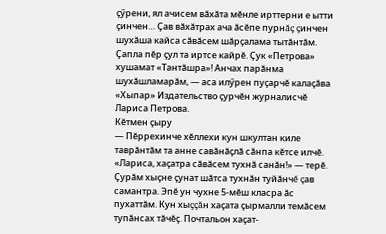çӳрени, ял ачисем вăхăта мĕнле ирттерни е ытти çинчен… Çав вăхăтрах ача ăсĕпе пурнăç çинчен шухăша кайса сăвăсем шăрçалама тытăнтăм. Çапла пĕр çул та иртсе кайрĕ. Çук «Петрова» хушамат «Тантăшра»! Анчах парăнма шухăшламарăм, — аса илӳрен пуçарчĕ калаçăва «Хыпар» Издательство çурчĕн журналисчĕ Лариса Петрова.
Кĕтмен çыру
— Пĕррехинче хĕллехи кун шкултан киле таврăнтăм та анне савăнăçлă сăнпа кĕтсе илчĕ. «Лариса, хаçатра сăвăсем тухнă санăн!» — терĕ. Çурăм хыçне çунат шăтса тухнăн туйăнчĕ çав самантра. Эпĕ ун чухне 5-мĕш класра ăс пухаттăм. Кун хыççăн хаçата çырмалли темăсем тупăнсах тăчĕç. Почтальон хаçат-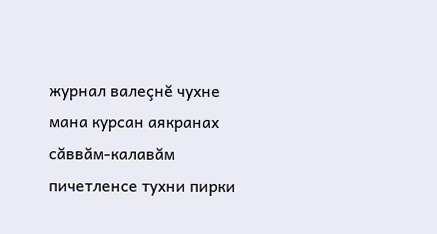журнал валеçнĕ чухне мана курсан аякранах сăввăм-калавăм пичетленсе тухни пирки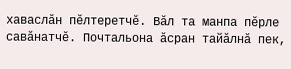хаваслăн пĕлтеретчĕ. Вăл та манпа пĕрле савăнатчĕ. Почтальона ăсран тайăлнă пек,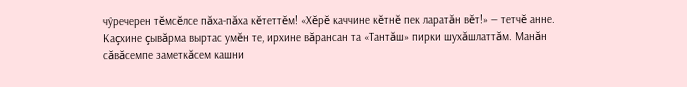чӳречерен тĕмсĕлсе пăха-пăха кĕтеттĕм! «Хĕрĕ каччине кĕтнĕ пек ларатăн вĕт!» — тетчĕ анне. Каçхине çывăрма выртас умĕн те, ирхине вăрансан та «Тантăш» пирки шухăшлаттăм. Манăн сăвăсемпе заметкăсем кашни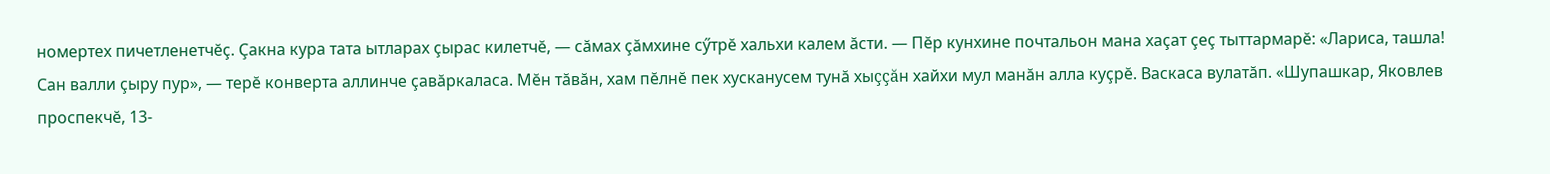номертех пичетленетчĕç. Çакна кура тата ытларах çырас килетчĕ, — сăмах çăмхине сӳтрĕ хальхи калем ăсти. — Пĕр кунхине почтальон мана хаçат çеç тыттармарĕ: «Лариса, ташла! Сан валли çыру пур», — терĕ конверта аллинче çавăркаласа. Мĕн тăвăн, хам пĕлнĕ пек хусканусем тунă хыççăн хайхи мул манăн алла куçрĕ. Васкаса вулатăп. «Шупашкар, Яковлев проспекчĕ, 13-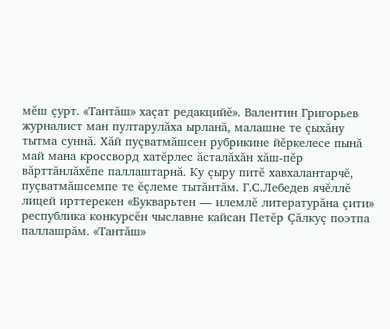мĕш çурт. «Тантăш» хаçат редакцийĕ». Валентин Григорьев журналист ман пултарулăха ырланă, малашне те çыхăну тытма суннă. Хăй пуçватмăшсен рубрикине йĕркелесе пынă май мана кроссворд хатĕрлес ăсталăхăн хăш-пĕр вăрттăнлăхĕпе паллаштарнă. Ку çыру питĕ хавхалантарчĕ, пуçватмăшсемпе те ĕçлеме тытăнтăм. Г.С.Лебедев ячĕллĕ лицей ирттерекен «Букварьтен — илемлĕ литературăна çити» республика конкурсĕн чыславне кайсан Петĕр Çăлкуç поэтпа паллашрăм. «Тантăш»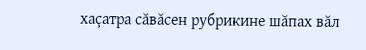хаçатра сăвăсен рубрикине шăпах вăл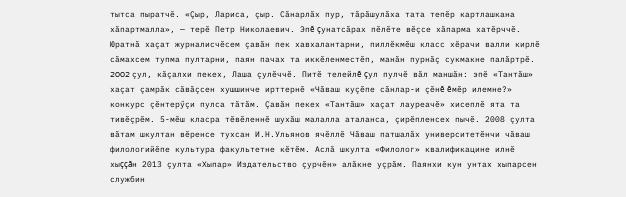тытса пыратчĕ. «Çыр, Лариса, çыр. Сăнарлăх пур, тăрăшулăха тата тепĕр картлашкана хăпартмалла», — терĕ Петр Николаевич. Эпĕ çунатсăрах пĕлĕте вĕçсе хăпарма хатĕрччĕ. Юратнă хаçат журналисчĕсем çавăн пек хавхалантарни, пиллĕкмĕш класс хĕрачи валли кирлĕ сăмахсем тупма пултарни, паян пачах та иккĕленместĕп, манăн пурнăç сукмакне палăртрĕ. 2002 çул, кăçалхи пекех, Лаша çулĕччĕ. Питĕ телейлĕ çул пулчĕ вăл маншăн: эпĕ «Тантăш» хаçат çамрăк сăвăçсен хушшинче ирттернĕ «Чăваш куçĕпе сăнлар-и çĕнĕ ĕмĕр илемне?» конкурс çĕнтерӳçи пулса тăтăм. Çавăн пекех «Тантăш» хаçат лауреачĕ» хисеплĕ ята та тивĕçрĕм. 5-мĕш класра тĕвĕленнĕ шухăш малалла аталанса, çирĕпленсех пычĕ. 2008 çулта вăтам шкултан вĕренсе тухсан И.Н.Ульянов ячĕллĕ Чăваш патшалăх университетĕнчи чăваш филологийĕпе культура факультетне кĕтĕм. Аслă шкулта «Филолог» квалификацине илнĕ хыççăн 2013 çулта «Хыпар» Издательство çурчĕн» алăкне уçрăм. Паянхи кун унтах хыпарсен службин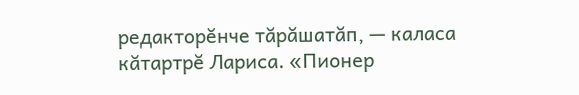редакторĕнче тăрăшатăп, — каласа кăтартрĕ Лариса. «Пионер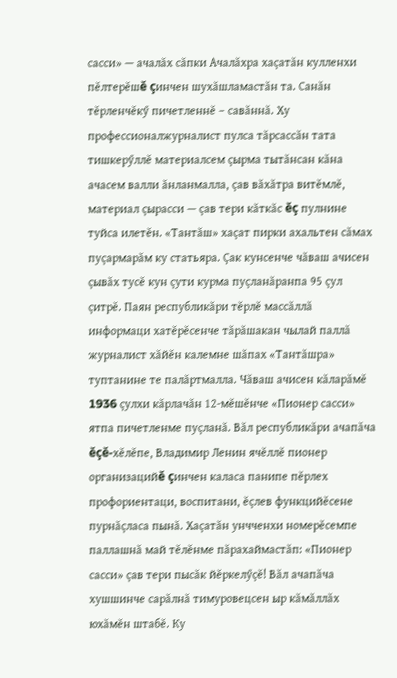сасси» — ачалăх сăпки Ачалăхра хаçатăн кулленхи пĕлтерĕшĕ çинчен шухăшламастăн та. Санăн тĕрленчĕкӳ пичетленнĕ – савăннă. Ху профессионалжурналист пулса тăрсассăн тата тишкерӳллĕ материалсем çырма тытăнсан кăна ачасем валли ăнланмалла, çав вăхăтра витĕмлĕ, материал çырасси — çав тери кăткăс ĕç пулнине туйса илетĕн. «Тантăш» хаçат пирки ахальтен сăмах пуçармарăм ку статьяра. Çак кунсенче чăваш ачисен çывăх тусĕ кун çути курма пуçланăранпа 95 çул çитрĕ. Паян республикăри тĕрлĕ массăллă информаци хатĕрĕсенче тăрăшакан чылай паллă журналист хăйĕн калемне шăпах «Тантăшра» туптанине те палăртмалла. Чăваш ачисен кăларăмĕ 1936 çулхи кăрлачăн 12-мĕшĕнче «Пионер сасси» ятпа пичетленме пуçланă. Вăл республикăри ачапăча ĕçĕ-хĕлĕпе, Владимир Ленин ячĕллĕ пионер организацийĕ çинчен каласа панипе пĕрлех профориентаци, воспитани, ĕçлев функцийĕсене пурнăçласа пынă. Хаçатăн унчченхи номерĕсемпе паллашнă май тĕлĕнме пăрахаймастăп: «Пионер сасси» çав тери пысăк йĕркелӳçĕ! Вăл ачапăча хушшинче сарăлнă тимуровецсен ыр кăмăллăх юхăмĕн штабĕ. Ку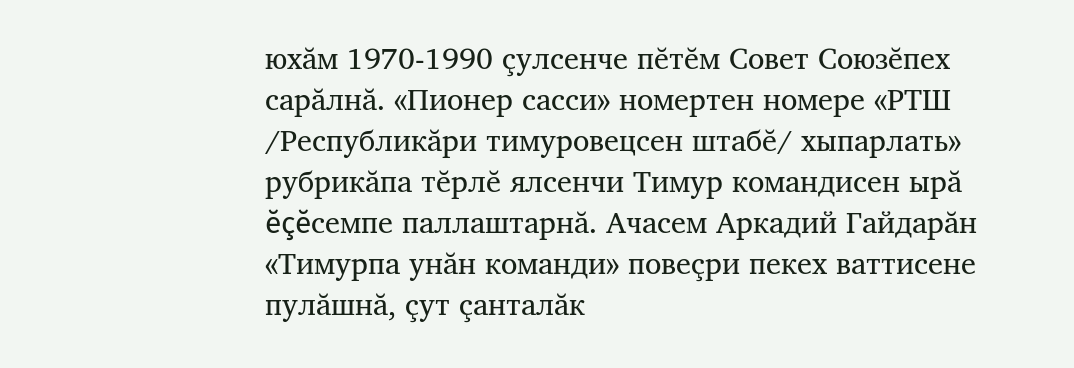юхăм 1970-1990 çулсенче пĕтĕм Совет Союзĕпех сарăлнă. «Пионер сасси» номертен номере «РТШ /Республикăри тимуровецсен штабĕ/ хыпарлать» рубрикăпа тĕрлĕ ялсенчи Тимур командисен ырă ĕçĕсемпе паллаштарнă. Ачасем Аркадий Гайдарăн «Тимурпа унăн команди» повеçри пекех ваттисене пулăшнă, çут çанталăк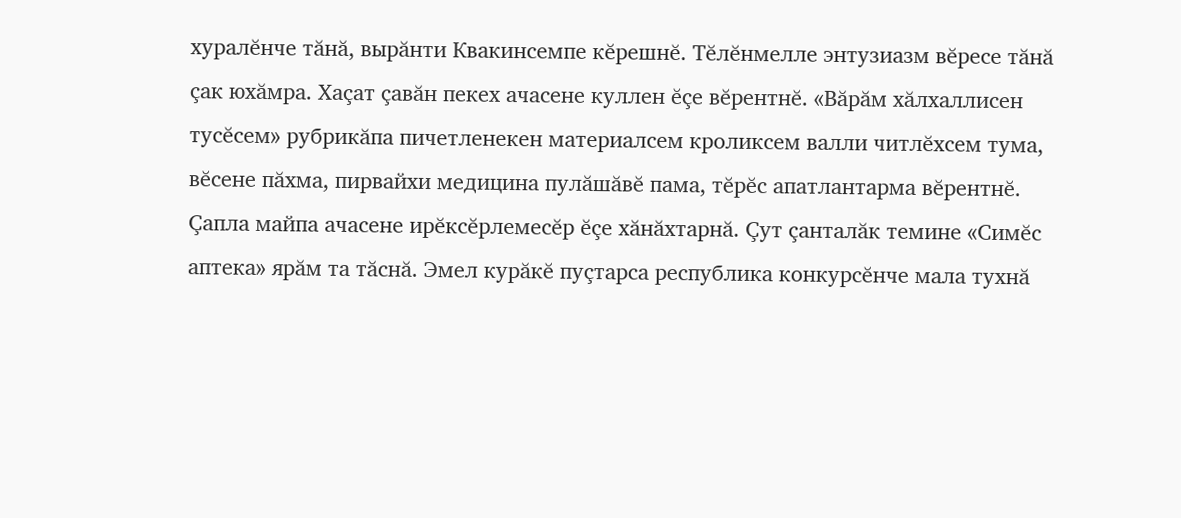хуралĕнче тăнă, вырăнти Квакинсемпе кĕрешнĕ. Тĕлĕнмелле энтузиазм вĕресе тăнă çак юхăмра. Хаçат çавăн пекех ачасене куллен ĕçе вĕрентнĕ. «Вăрăм хăлхаллисен тусĕсем» рубрикăпа пичетленекен материалсем кроликсем валли читлĕхсем тума, вĕсене пăхма, пирвайхи медицина пулăшăвĕ пама, тĕрĕс апатлантарма вĕрентнĕ. Çапла майпа ачасене ирĕксĕрлемесĕр ĕçе хăнăхтарнă. Çут çанталăк темине «Симĕс аптека» ярăм та тăснă. Эмел курăкĕ пуçтарса республика конкурсĕнче мала тухнă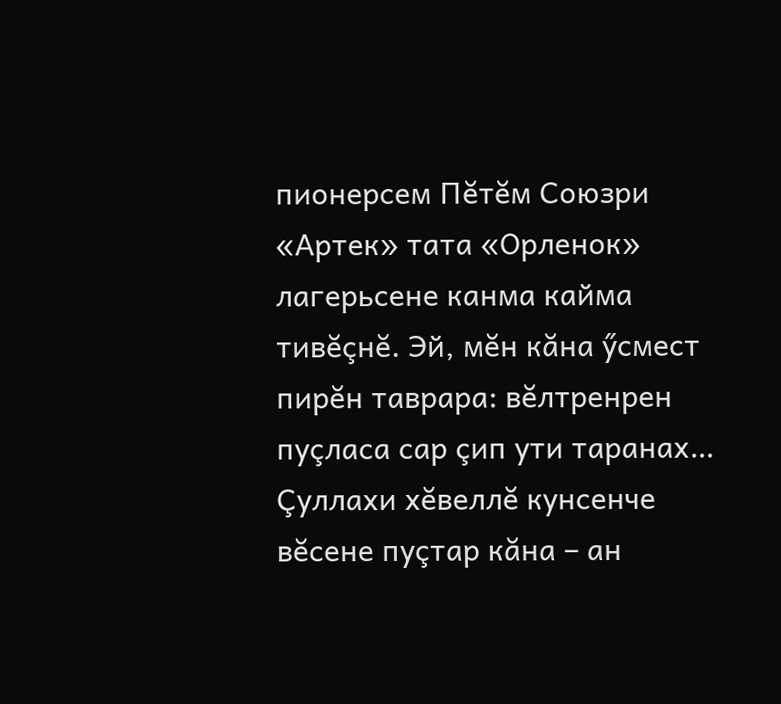пионерсем Пĕтĕм Союзри «Артек» тата «Орленок» лагерьсене канма кайма тивĕçнĕ. Эй, мĕн кăна ӳсмест пирĕн таврара: вĕлтренрен пуçласа сар çип ути таранах… Çуллахи хĕвеллĕ кунсенче вĕсене пуçтар кăна – ан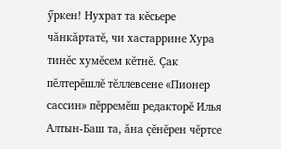ӳркен! Нухрат та кĕсьере чăнкăртатĕ, чи хастаррине Хура тинĕс хумĕсем кĕтнĕ. Çак пĕлтерĕшлĕ тĕллевсене «Пионер сассин» пĕрремĕш редакторĕ Илья Алтын-Баш та, ăна çĕнĕрен чĕртсе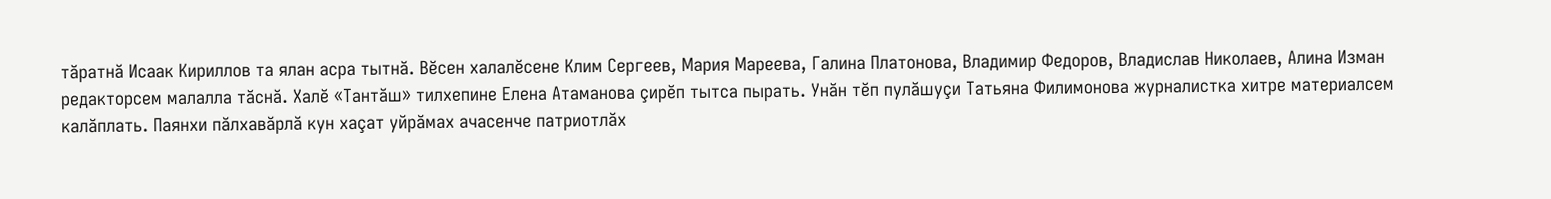тăратнă Исаак Кириллов та ялан асра тытнă. Вĕсен халалĕсене Клим Сергеев, Мария Мареева, Галина Платонова, Владимир Федоров, Владислав Николаев, Алина Изман редакторсем малалла тăснă. Халĕ «Тантăш» тилхепине Елена Атаманова çирĕп тытса пырать. Унăн тĕп пулăшуçи Татьяна Филимонова журналистка хитре материалсем калăплать. Паянхи пăлхавăрлă кун хаçат уйрăмах ачасенче патриотлăх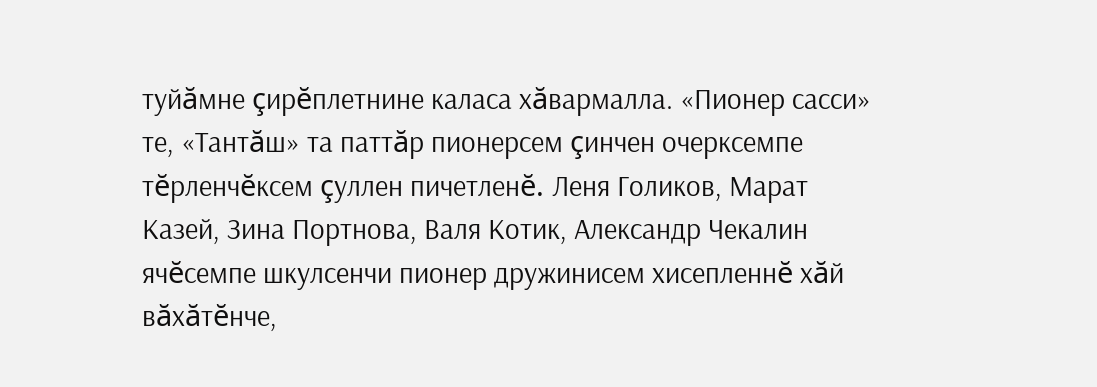туйăмне çирĕплетнине каласа хăвармалла. «Пионер сасси» те, «Тантăш» та паттăр пионерсем çинчен очерксемпе тĕрленчĕксем çуллен пичетленĕ. Леня Голиков, Марат Казей, Зина Портнова, Валя Котик, Александр Чекалин ячĕсемпе шкулсенчи пионер дружинисем хисепленнĕ хăй вăхăтĕнче,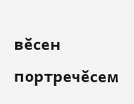вĕсен портречĕсем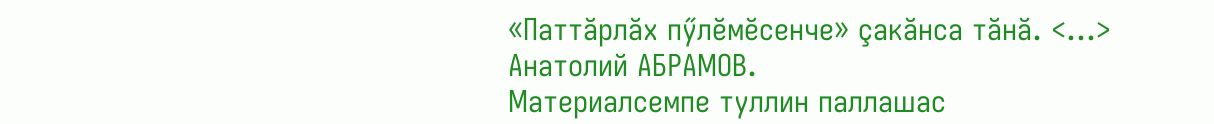«Паттăрлăх пӳлĕмĕсенче» çакăнса тăнă. <...>
Анатолий АБРАМОВ.
Материалсемпе туллин паллашас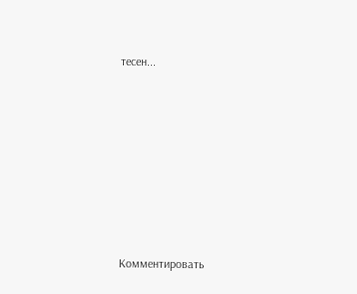тесен...












Комментировать